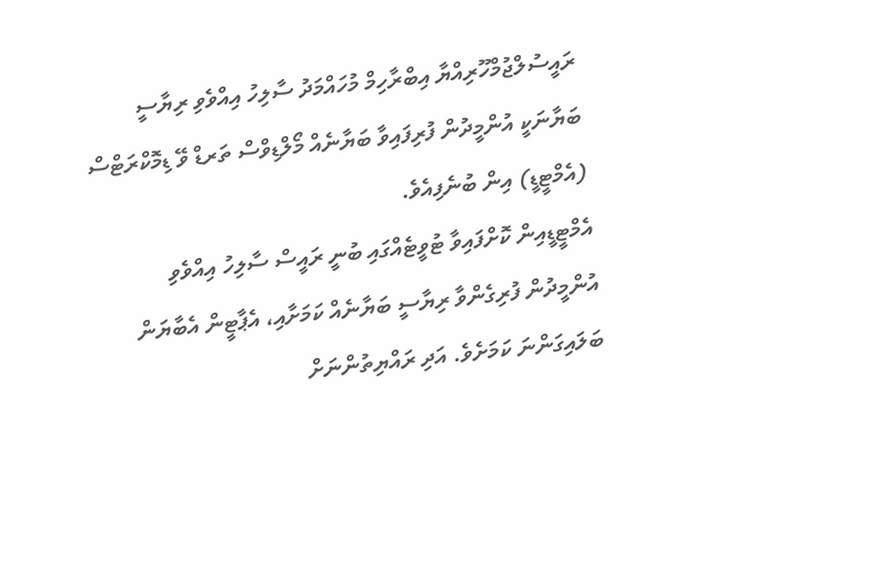ރައީސުލްޖުމްހޫރިއްޔާ އިބްރާހިމް މުހައްމަދު ސާލިހު އިއްވެވި ރިޔާސީ ބަޔާނަކީ އުންމީދުން ފުރިފައިވާ ބަޔާނެއް މޯލްޑިވްސް ތަރޑް ވޭ ޑިމޮކްރަޓްސް (އެމްޓީޑީ) އިން ބުނެފިއެވެ.
އެމްޓީޑީއިން ކޮށްފައިވާ ޓުވީޓެއްގައި ބުނީ ރައީސް ސާލިހު އިއްވެވި އުންމީދުން ފުރިގެންވާ ރިޔާސީ ބަޔާނެއް ކަމަށާއި، އެޕާޓީން އެބާޔަން ބަލައިގަންނަ ކަމަށެވެ. އަދި ރައްޔިތުންނަށް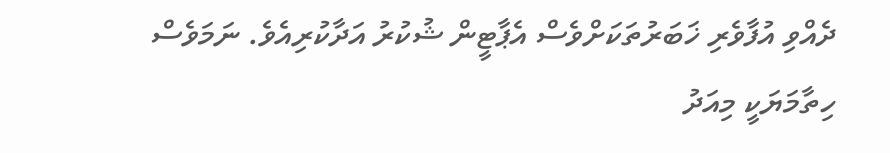ދެއްވި އުފާވެރި ޚަބަރުތަކަށްވެސް އެޕާޓީން ޝުކުރު އަދާކުރިއެވެ. ނަމަވެސް ހިތާމަޔަކީ މިއަދު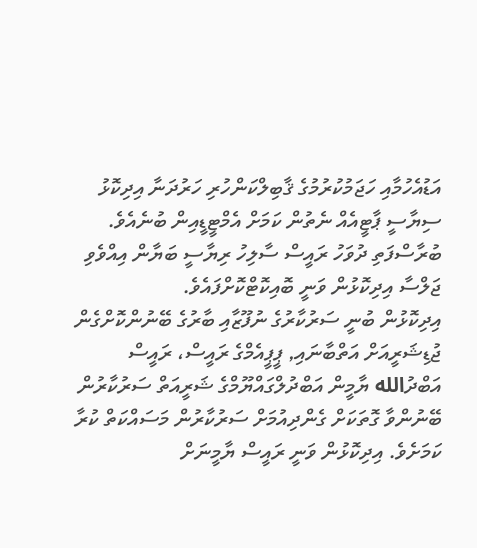އަޑުއެހުމާއި ހަޖަމުކުރުމުގެ ޤާބިލްކަންހުރި ހަރުދަނާ އިދިކޮޅު ސިޔާސީ ޕާޓީއެއް ނެތުން ކަމަށް އެމްޓީޑީއިން ބުނެއެވެ.
ބުރާސްފަތި ދުވަހު ރައީސް ސާލިހު ރިޔާސީ ބަޔާން އިއްވެވި ޖަލްސާ އިދިކޮޅުން ވަނީ ބޮއިކޮޓްކޮށްފައެވެ.
އިދިކޮޅުން ބުނީ ސަރުކާރުގެ ނުފޫޒާއި ބާރުގެ ބޭނުންކޮށްގެން ޖުޑިޝަރީއަށް އަތްބާނައި, ޕީޕީއެމްގެ ރައީސް، ރައީސް އަބްދުالله ޔާމީން އަބްދުލްގައްޔޫމްގެ ޝަރީއަތް ސަރުކާރުން ބޭނުންވާ ގޮތަކަށް ގެންދިއުމަށް ސަރުކާރުން މަސައްކަތް ކުރާ ކަމަށެވެ. އިދިކޮޅުން ވަނީ ރައީސް ޔާމީނަށް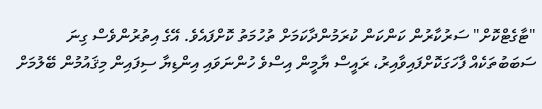"ޓާގެޓްކޮށް" ސަރުކާރުން ކަންކަން ކުރަމުންދާކަމަށް ތުހުމަތު ކޮށްފައެވެ. އޭގެ އިތުރުންވެސް ގިނަ ސަބަބުތަކެއް ފާހަގަކޮށްފައިވާއިރު، ރައީސް ޔާމީން އިސްވެ ހުންނަވައި އިންޑިޔާ ސިފައިން މިޤައުމުން ބޭލުމަށް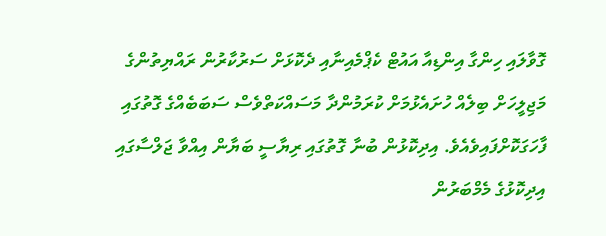ގޮވާލައި ހިންގާ އިންޑިއާ އައުޓް ކެޕްމެއިނާއި ދެކޮޅަށް ސަރުކާރުން ރައްޔިތުންގެ މަޖިލީހަށް ބިލެއް ހުށައެޅުމަށް ކުރަމުންދާ މަސައްކަތްވެސް ސަބަބެއްގެ ގޮތުގައި ފާހަގަކޮށްފައިވެއެވެ. އިދިކޮޅުން ބުނާ ގޮތުގައި ރިޔާސީ ބަޔާން އިއްވާ ޖަލްސާގައި އިދިކޮޅުގެ މެމްބަރުން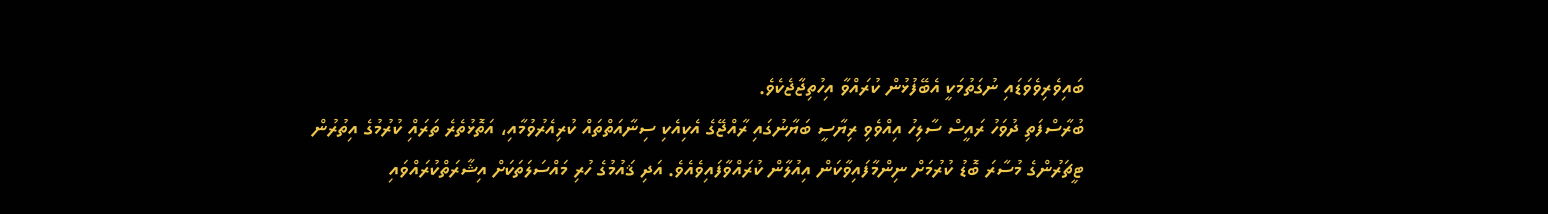ބައިވެރިވެވަޑައި ނުގަތުމަކީ އެބޭފުޅުން ކުރައްވާ އިހުތިޖާޖެކެވެ.
ބުރާސްފަތި ދުވަހު ރައީސް ސާލިހު އިއްވެވި ރިޔާސީ ބަޔާނުގައި ރާއްޖޭގެ އެކިއެކި ސިނާއަތްތައް ކުރިއެރުވުމާއި، އަތޮޅުތެރެ ތަރައްި ކުރުމުގެ އިތުރުން ޓީޗަރުންގެ މުސާރަ ބޮޑު ކުރުމަށް ނިންމާފައިވާކަން އިއުލާން ކުރައްވާފައިވެއެވެ. އަދި ޤައުމުގެ ހުރި މައްސަލަތަކަށް އިޝާރަތްކުރައްވައި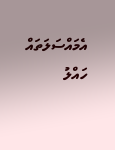އެމައްސަލަތައް ހައްލު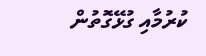ކުރުމާއި ގުޅޭގޮތުން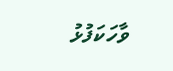ވާހަކަފުޅު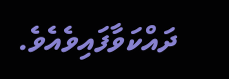ދައްކަވާފައިވެއެވެ.